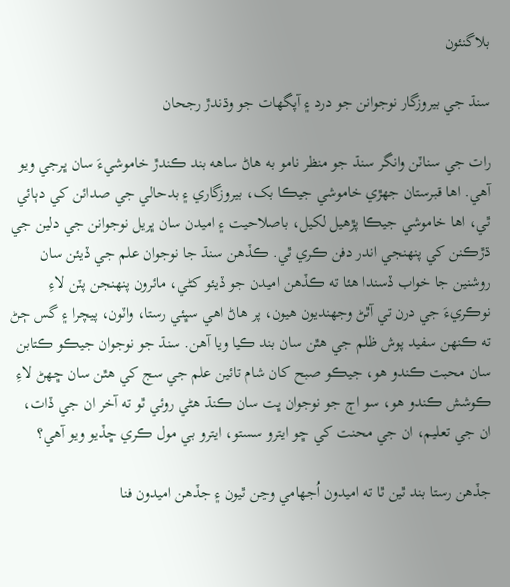بلاگنئون

سنڌ جي بيروزگار نوجوانن جو درد ۽ آپگهات جو وڌندڙ رجحان

رات جي سناٽن وانگر سنڌ جو منظر نامو به هاڻ ساهه بند ڪندڙ خاموشيءَ سان ڀرجي ويو آهي. اها قبرستان جهڙي خاموشي جيڪا بک، بيروزگاري ۽ بدحالي جي صدائن کي دٻائي ٿي، اها خاموشي جيڪا پڙهيل لکيل، باصلاحيت ۽ اميدن سان ڀريل نوجوانن جي دلين جي ڌڙڪنن کي پنهنجي اندر دفن ڪري ٿي. ڪڏهن سنڌ جا نوجوان علم جي ڏيئن سان روشنين جا خواب ڏسندا هئا ته ڪڏهن اميدن جو ڏيئو کڻي، مائرون پنهنجن پٽن لاءِ نوڪريءَ جي درن تي آٿڻ وجهنديون هيون، پر هاڻ اهي سڀئي رستا، واٽون، پيچرا ۽ گس ڄڻ ته ڪنهن سفيد پوش ظلم جي هٿن سان بند ڪيا ويا آهن. سنڌ جو نوجوان جيڪو ڪتابن سان محبت ڪندو هو، جيڪو صبح کان شام تائين علم جي سج کي هٿن سان ڇهڻ لاءِ ڪوشش ڪندو هو، سو اڄ جو نوجوان ڀت سان ڪنڌ هڻي روئي ٿو ته آخر ان جي ڏات، ان جي تعليم، ان جي محنت کي ڇو ايترو سستو، ايترو بي مول ڪري ڇڏيو ويو آهي؟

جڏهن رستا بند ٿين ٿا ته اميدون اُجهامي وڃن ٿيون ۽ جڏهن اميدون فنا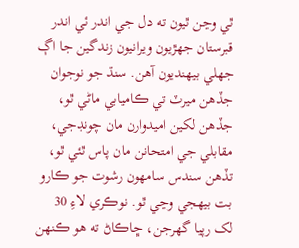ٿي وڃن ٿيون ته دل جي اندر ئي اندر قبرستان جهڙيون ويرانيون زندگين جا اڳ جهلي بيهنديون آهن. سنڌ جو نوجوان جڏهن ميرٽ تي ڪاميابي ماڻي ٿو، جڏهن لکين اميدوارن مان چونڊجي، مقابلي جي امتحانن مان پاس ٿئي ٿو، تڏهن سندس سامهون رشوت جو ڪارو بت بيهجي وڃي ٿو. نوڪري لاءِ 30 لک رپيا گهرجن، ڇاڪاڻ ته هو ڪنهن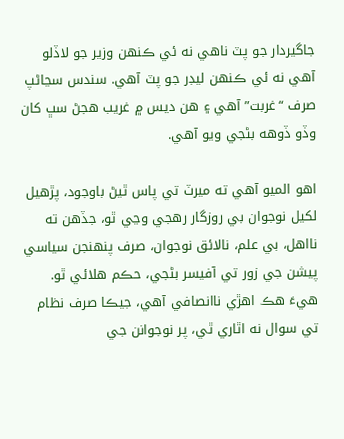جاگيردار جو پٽ ناهي نه ئي ڪنهن وزير جو لاڏلو آهي نه ئي ڪنهن ليڊر جو پٽ آهي. سندس سڃاڻپ صرف “غربت” آهي ۽ هن ديس ۾ غريب هجڻ سڀ کان وڏو ڏوهه بڻجي ويو آهي.

اهو الميو آهي ته ميرٽ تي پاس ٿيڻ باوجود، پڙهيل لکيل نوجوان بي روزگار رهجي وڃي ٿو، جڏهن ته نااهل، بي علم، نالائق نوجوان، صرف پنهنجن سياسي پيشن جي زور تي آفيسر بڻجي، حڪم هلائي ٿو. هيءَ هڪ اهڙي ناانصافي آهي، جيڪا صرف نظام تي سوال نه اٿاري ٿي، پر نوجوانن جي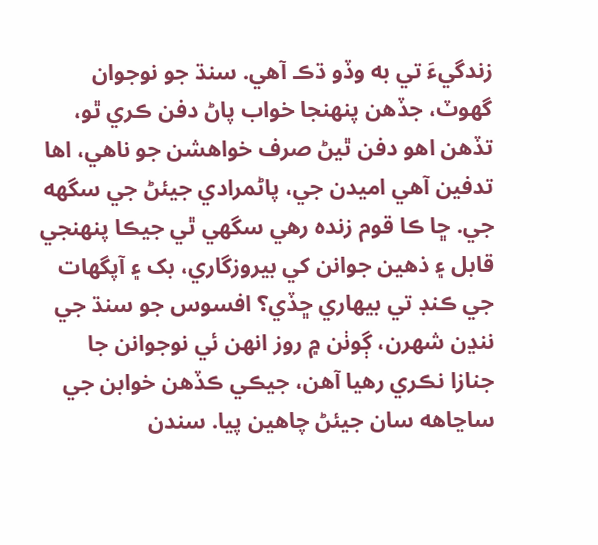زندگيءَ تي به وڏو ڌڪ آهي. سنڌ جو نوجوان گهوٽ، جڏهن پنهنجا خواب پاڻ دفن ڪري ٿو، تڏهن اهو دفن ٿيڻ صرف خواهشن جو ناهي، اها تدفين آهي اميدن جي، پاڻمرادي جيئڻ جي سگهه جي. ڇا ڪا قوم زنده رهي سگهي ٿي جيڪا پنهنجي قابل ۽ ذهين جوانن کي بيروزگاري، بک ۽ آپگهات جي ڪنڊ تي بيهاري ڇڏي؟ افسوس جو سنڌ جي ننڍن شهرن، ڳوٺن ۾ روز انهن ئي نوجوانن جا جنازا نڪري رهيا آهن، جيڪي ڪڏهن خوابن جي ساڃاهه سان جيئڻ چاهين پيا. سندن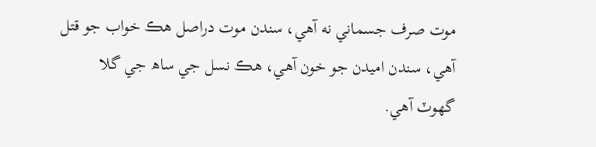موت صرف جسماني نه آهي، سندن موت دراصل هڪ خواب جو قتل آهي، سندن اميدن جو خون آهي، هڪ نسل جي ساھ جي گلا گهوٽ آهي.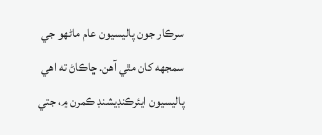سرڪار جون پاليسيون عام ماڻهو جي سمجھه کان مٿي آهن. ڇاڪاڻ ته اهي پاليسيون ايئرڪنڊيشنڊ ڪمرن ۾، جتي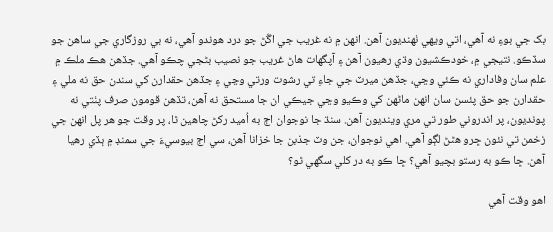بک جي بوءِ نه آهي، اتي ويهي ٺهنديون آهن. انهن ۾ نه غريب جي اڱڻ جو درد هوندو آهي، نه بي روزگاري جي ساهن جو سڏڪو. نتيجي ۾، خودڪشيون وڌي رهيون آهن ۽ آپگهات هاڻ غريب جو نصيب بڻجي چڪو آهي. جڏهن هڪ ملڪ ۾ علم سان وفاداري نه ڪئي وڃي، جڏهن ميرٽ جي جاءِ تي رشوت ورتي وڃي ۽ جڏهن حقدارن کي سندن حق نه ملي ۽ حقدارن جو حق پئسن سان انهن ماڻهن کي وڪيو وڃي جيڪي ان جا مستحق نه آهن، تڏهن قومون صرف پٺتي نه پونديون، پر اندروني طور تي مري وينديون آهن. سنڌ جا نوجوان اڄ به اُميد رکڻ چاهين ٿا، پر وقت جو هر پل انهن جي زخمن تي نئون ڇرو هڻڻ لڳو آهي. اهي نوجوان، جن وٽ جذبن جا خزانا آهن، سي اڄ بيوسيءَ جي سمنڊ ۾ ٻڏي رهيا آهن. ڇا ڪو به رستو بچيو آهي؟ ڇا ڪو به در کلي سگهي ٿو؟

اهو وقت آهي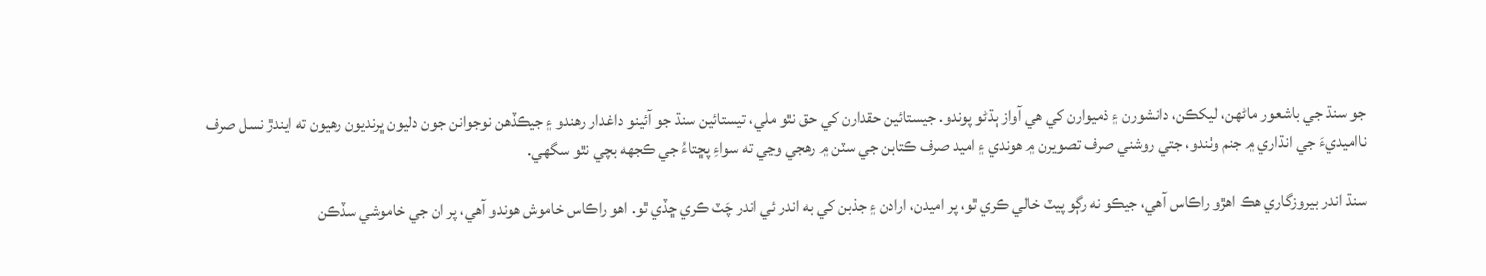جو سنڌ جي باشعور ماڻهن، ليکڪن، دانشورن ۽ ذميوارن کي هي آواز ٻڌڻو پوندو. جيستائين حقدارن کي حق نٿو ملي، تيستائين سنڌ جو آئينو داغدار رهندو ۽ جيڪڏهن نوجوانن جون دليون ڀرنديون رهيون ته ايندڙ نسل صرف نااميديءَ جي انڌاري ۾ جنم وٺندو، جتي روشني صرف تصويرن ۾ هوندي ۽ اميد صرف ڪتابن جي سٽن ۾ رهجي وڃي ته سواءِ پڇتاءُ جي ڪجھه بچي نٿو سگهي.

سنڌ اندر بيروزگاري هڪ اهڙو راڪاس آهي، جيڪو نه رڳو پيٽ خالي ڪري ٿو، پر اميدن، ارادن ۽ جذبن کي به اندر ئي اندر چَٽ ڪري ڇڏي ٿو. اهو راڪاس خاموش هوندو آهي، پر ان جي خاموشي سڏڪن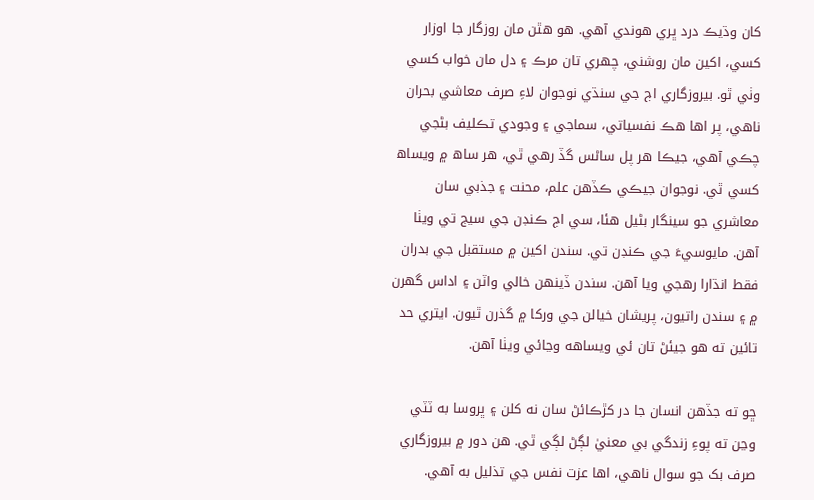کان وڌيڪ درد ڀري هوندي آهي. هو هٿن مان روزگار جا اوزار کسي، اکين مان روشني، چهري تان مرڪ ۽ دل مان خواب کسي وٺي ٿو. بيروزگاري اڄ جي سنڌي نوجوان لاءِ صرف معاشي بحران ناهي، پر اها هڪ نفسياتي، سماجي ۽ وجودي تڪليف بڻجي چڪي آهي، جيڪا هر پل ساڻس گڏ رهي ٿي، هر ساھ ۾ ويساھ کسي ٿي. نوجوان جيڪي ڪڏهن علم، محنت ۽ جذبي سان معاشري جو سينگار بڻيل هئا، سي اڄ ڪنڊن جي سيج تي ويٺا آهن. مايوسيءَ جي ڪنڊن تي. سندن اکين ۾ مستقبل جي بدران فقط انڌارا رهجي ويا آهن. سندن ڏينهن خالي واٽن ۽ اداس گهرن ۾ ۽ سندن راتيون، پريشان خيالن جي ورکا ۾ گذرن ٿيون. ايتري حد تائين ته هو جيئڻ تان ئي ويساهه وڃائي ويٺا آهن.

ڇو ته جڏهن انسان جا در کڙڪائڻ سان نه کلن ۽ ڀروسا به ٽٽي وڃن ته پوءِ زندگي بي معنيٰ لڳڻ لڳي ٿي. هن دور ۾ بيروزگاري صرف بک جو سوال ناهي، اها عزت نفس جي تذليل به آهي.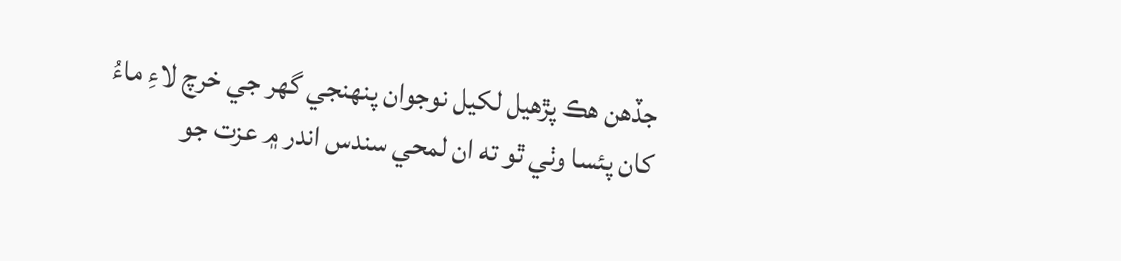جڏهن هڪ پڙهيل لکيل نوجوان پنهنجي گھر جي خرچ لاءِ ماءُ کان پئسا وٺي ٿو ته ان لمحي سندس اندر ۾ عزت جو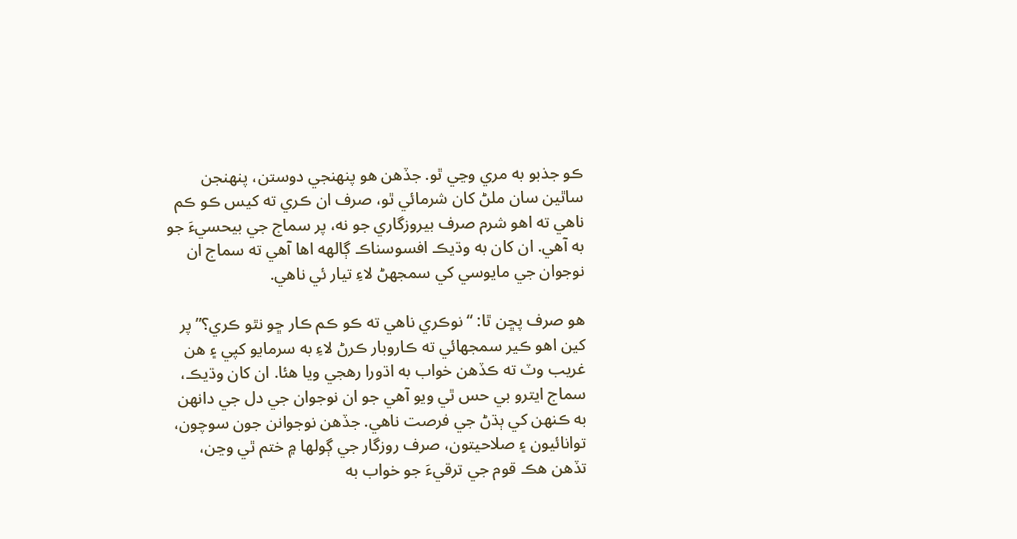ڪو جذبو به مري وڃي ٿو. جڏهن هو پنهنجي دوستن، پنهنجن ساٿين سان ملڻ کان شرمائي ٿو، صرف ان ڪري ته کيس ڪو ڪم ناهي ته اهو شرم صرف بيروزگاري جو نه، پر سماج جي بيحسيءَ جو به آهي. ان کان به وڌيڪ افسوسناڪ ڳالهه اها آهي ته سماج ان نوجوان جي مايوسي کي سمجهڻ لاءِ تيار ئي ناهي.

هو صرف پڇن ٿا: “نوڪري ناهي ته ڪو ڪم ڪار ڇو نٿو ڪري؟” پر کين اهو ڪير سمجهائي ته ڪاروبار ڪرڻ لاءِ به سرمايو کپي ۽ هن غريب وٽ ته ڪڏهن خواب به اڌورا رهجي ويا هئا. ان کان وڌيڪ، سماج ايترو بي حس ٿي ويو آهي جو ان نوجوان جي دل جي دانهن به ڪنهن کي ٻڌڻ جي فرصت ناهي. جڏهن نوجوانن جون سوچون، توانائيون ۽ صلاحيتون، صرف روزگار جي ڳولها ۾ ختم ٿي وڃن، تڏهن هڪ قوم جي ترقيءَ جو خواب به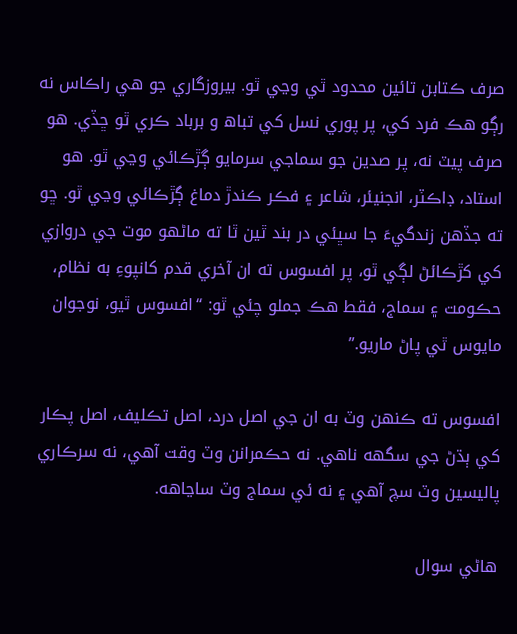صرف ڪتابن تائين محدود ٿي وڃي ٿو. بيروزگاري جو هي راڪاس نه رڳو هڪ فرد کي، پر پوري نسل کي تباھ و برباد ڪري ٿو ڇڏي. هو صرف پيٽ نه، پر صدين جو سماجي سرمايو ڳڙڪائي وڃي ٿو. هو استاد، ڊاڪٽر، انجنيئر، شاعر ۽ فڪر ڪندڙ دماغ ڳڙڪائي وڃي ٿو. ڇو ته جڏهن زندگيءَ جا سڀئي در بند ٿين ٿا ته ماڻهو موت جي دروازي کي کڙڪائڻ لڳي ٿو، پر افسوس ته ان آخري قدم کانپوءِ به نظام، حڪومت ۽ سماج، فقط هڪ جملو چئي ٿو: “افسوس ٿيو، نوجوان مايوس ٿي پاڻ ماريو.”

افسوس ته ڪنهن وٽ به ان جي اصل درد، اصل تڪليف، اصل پڪار کي ٻڌڻ جي سگهه ناهي. نه حڪمرانن وٽ وقت آهي، نه سرڪاري پاليسين وٽ سچ آهي ۽ نه ئي سماج وٽ ساڃاهه.

هاڻي سوال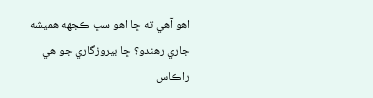اهو آهي ته ڇا اهو سڀ ڪجهه هميشه جاري رهندو؟ ڇا بيروزگاري جو هي راڪاس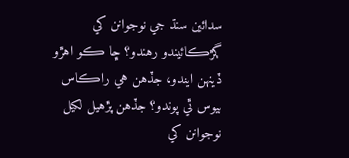سدائين سنڌ جي نوجوانن کي ڳڙڪائيندو رهندو؟ ڇا ڪو اهڙو ڏينهن ايندو، جڏهن هي راڪاس بيوس ٿي پوندو؟ جڏهن پڙهيل لکيل نوجوانن کي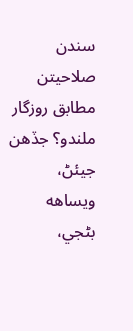سندن صلاحيتن مطابق روزگار ملندو؟ جڏهن جيئڻ، ويساهه بڻجي،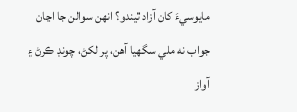مايوسيءَ کان آزاد ٿيندو؟ انهن سوالن جا اڃان جواب نه ملي سگهيا آهن، پر لکڻ، چونڊ ڪرڻ ۽ آواز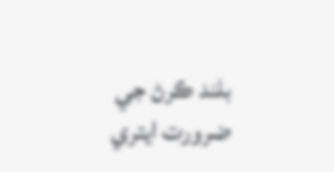بلند ڪرڻ جي ضرورت ايتري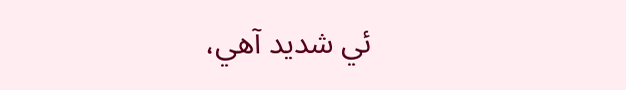ئي شديد آهي،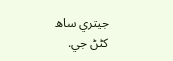جيتري ساھ کڻڻ جي.